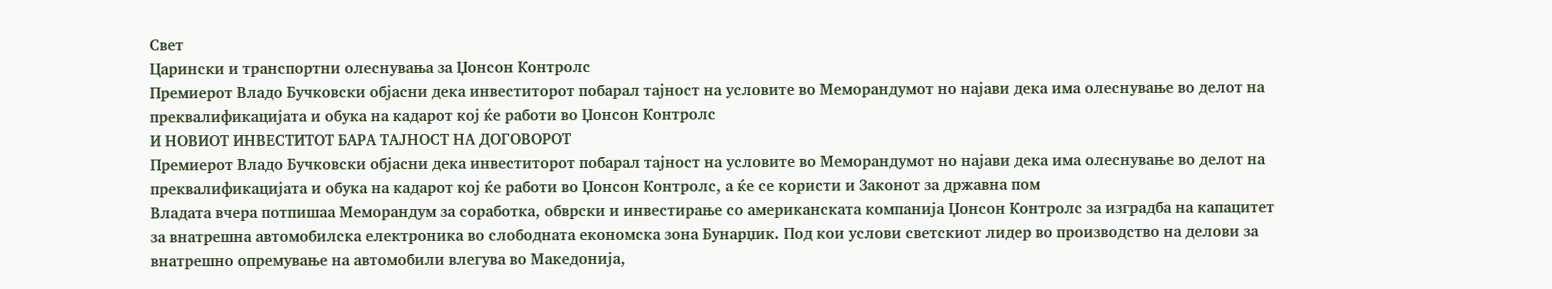Свет
Царински и транспортни олеснувања за Џонсон Контролс
Премиерот Владо Бучковски објасни дека инвеститорот побарал тајност на условите во Меморандумот но најави дека има олеснување во делот на преквалификацијата и обука на кадарот кој ќе работи во Џонсон Контролс
И НОВИОТ ИНВЕСТИТОТ БАРА ТАЈНОСТ НА ДОГОВОРОТ
Премиерот Владо Бучковски објасни дека инвеститорот побарал тајност на условите во Меморандумот но најави дека има олеснување во делот на преквалификацијата и обука на кадарот кој ќе работи во Џонсон Контролс, а ќе се користи и Законот за државна пом
Владата вчера потпишаа Меморандум за соработка, обврски и инвестирање со американската компанија Џонсон Контролс за изградба на капацитет за внатрешна автомобилска електроника во слободната економска зона Бунарџик. Под кои услови светскиот лидер во производство на делови за внатрешно опремување на автомобили влегува во Македонија,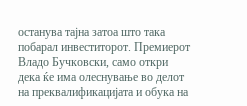останува тајна затоа што така побарал инвеститорот. Премиерот Владо Бучковски, само откри дека ќе има олеснување во делот на преквалификацијата и обука на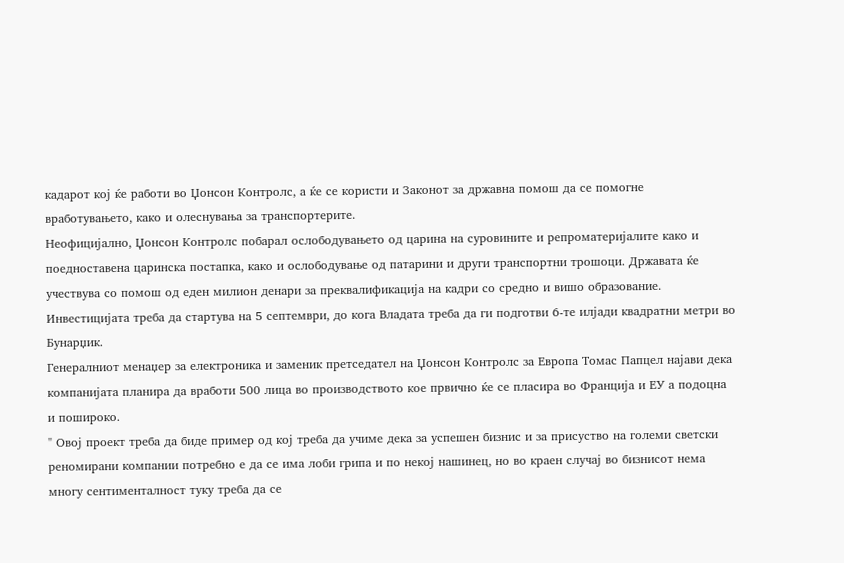кадарот кој ќе работи во Џонсон Контролс, а ќе се користи и Законот за државна помош да се помогне вработувањето, како и олеснувања за транспортерите.
Неофицијално, Џонсон Контролс побарал ослободувањето од царина на суровините и репроматеријалите како и поедноставена царинска постапка, како и ослободување од патарини и други транспортни трошоци. Државата ќе учествува со помош од еден милион денари за преквалификација на кадри со средно и вишо образование. Инвестицијата треба да стартува на 5 септември, до кога Владата треба да ги подготви 6-те илјади квадратни метри во Бунарџик.
Генералниот менаџер за електроника и заменик претседател на Џонсон Контролс за Европа Томас Папцел најави дека компанијата планира да вработи 500 лица во производството кое првично ќе се пласира во Франција и ЕУ а подоцна и пошироко.
" Овој проект треба да биде пример од кој треба да учиме дека за успешен бизнис и за присуство на големи светски реномирани компании потребно е да се има лоби грипа и по некој нашинец, но во краен случај во бизнисот нема многу сентименталност туку треба да се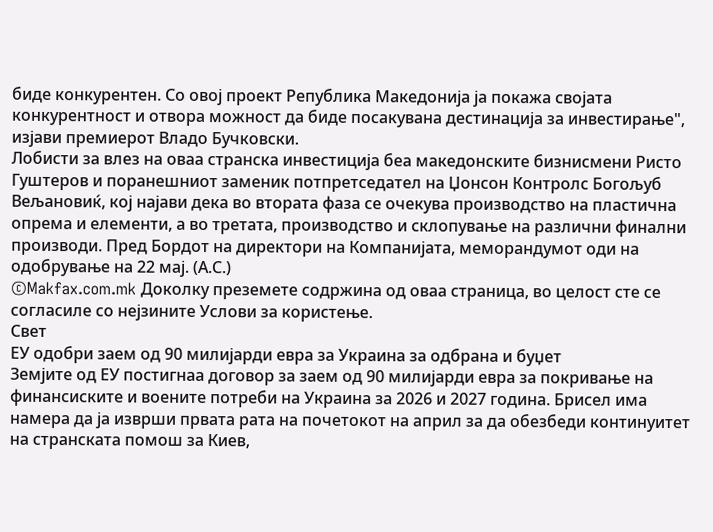биде конкурентен. Со овој проект Република Македонија ја покажа својата конкурентност и отвора можност да биде посакувана дестинација за инвестирање", изјави премиерот Владо Бучковски.
Лобисти за влез на оваа странска инвестиција беа македонските бизнисмени Ристо Гуштеров и поранешниот заменик потпретседател на Џонсон Контролс Богољуб Вељановиќ, кој најави дека во втората фаза се очекува производство на пластична опрема и елементи, а во третата, производство и склопување на различни финални производи. Пред Бордот на директори на Компанијата, меморандумот оди на одобрување на 22 мај. (А.С.)
©Makfax.com.mk Доколку преземете содржина од оваа страница, во целост сте се согласиле со нејзините Услови за користење.
Свет
ЕУ одобри заем од 90 милијарди евра за Украина за одбрана и буџет
Земјите од ЕУ постигнаа договор за заем од 90 милијарди евра за покривање на финансиските и воените потреби на Украина за 2026 и 2027 година. Брисел има намера да ја изврши првата рата на почетокот на април за да обезбеди континуитет на странската помош за Киев,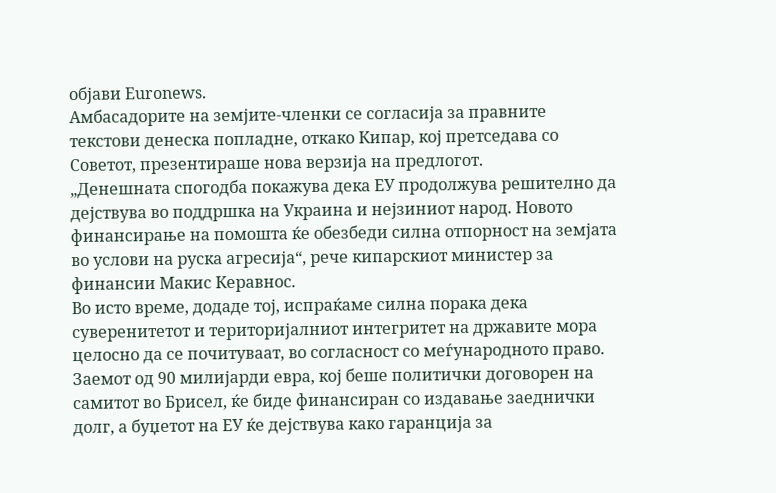објави Euronews.
Амбасадорите на земјите-членки се согласија за правните текстови денеска попладне, откако Кипар, кој претседава со Советот, презентираше нова верзија на предлогот.
„Денешната спогодба покажува дека ЕУ продолжува решително да дејствува во поддршка на Украина и нејзиниот народ. Новото финансирање на помошта ќе обезбеди силна отпорност на земјата во услови на руска агресија“, рече кипарскиот министер за финансии Макис Керавнос.
Во исто време, додаде тој, испраќаме силна порака дека суверенитетот и територијалниот интегритет на државите мора целосно да се почитуваат, во согласност со меѓународното право.
Заемот од 90 милијарди евра, кој беше политички договорен на самитот во Брисел, ќе биде финансиран со издавање заеднички долг, а буџетот на ЕУ ќе дејствува како гаранција за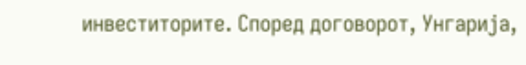инвеститорите. Според договорот, Унгарија,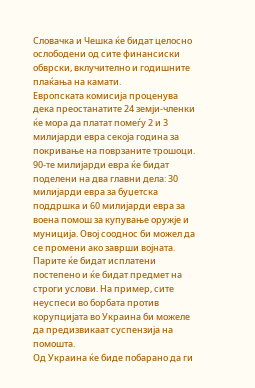Словачка и Чешка ќе бидат целосно ослободени од сите финансиски обврски, вклучително и годишните плаќања на камати.
Европската комисија проценува дека преостанатите 24 земји-членки ќе мора да платат помеѓу 2 и 3 милијарди евра секоја година за покривање на поврзаните трошоци.
90-те милијарди евра ќе бидат поделени на два главни дела: 30 милијарди евра за буџетска поддршка и 60 милијарди евра за воена помош за купување оружје и муниција. Овој сооднос би можел да се промени ако заврши војната.
Парите ќе бидат исплатени постепено и ќе бидат предмет на строги услови. На пример, сите неуспеси во борбата против корупцијата во Украина би можеле да предизвикаат суспензија на помошта.
Од Украина ќе биде побарано да ги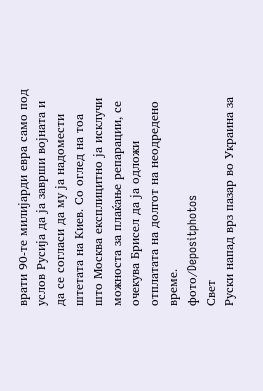врати 90-те милијарди евра само под услов Русија да ја заврши војната и да се согласи да му ја надомести штетата на Киев. Со оглед на тоа што Москва експлицитно ја исклучи можноста за плаќање репарации, се очекува Брисел да ја одложи отплатата на долгот на неодредено време.
фото/Depositphotos
Свет
Руски напад врз пазар во Украина за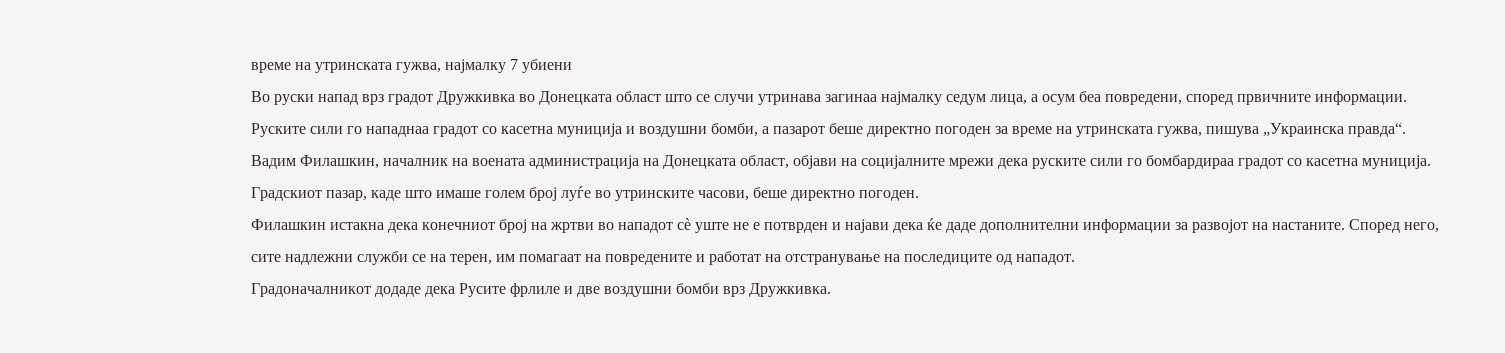време на утринската гужва, најмалку 7 убиени
Во руски напад врз градот Дружкивка во Донецката област што се случи утринава загинаа најмалку седум лица, а осум беа повредени, според првичните информации. Руските сили го нападнаа градот со касетна муниција и воздушни бомби, а пазарот беше директно погоден за време на утринската гужва, пишува „Украинска правда“.
Вадим Филашкин, началник на воената администрација на Донецката област, објави на социјалните мрежи дека руските сили го бомбардираа градот со касетна муниција. Градскиот пазар, каде што имаше голем број луѓе во утринските часови, беше директно погоден.
Филашкин истакна дека конечниот број на жртви во нападот сè уште не е потврден и најави дека ќе даде дополнителни информации за развојот на настаните. Според него, сите надлежни служби се на терен, им помагаат на повредените и работат на отстранување на последиците од нападот.
Градоначалникот додаде дека Русите фрлиле и две воздушни бомби врз Дружкивка.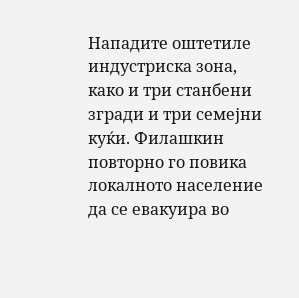Нападите оштетиле индустриска зона, како и три станбени згради и три семејни куќи. Филашкин повторно го повика локалното население да се евакуира во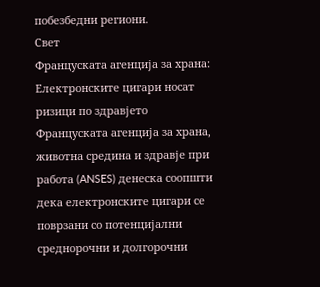побезбедни региони.
Свет
Француската агенција за храна: Електронските цигари носат ризици по здравјето
Француската агенција за храна, животна средина и здравје при работа (ANSES) денеска соопшти дека електронските цигари се поврзани со потенцијални среднорочни и долгорочни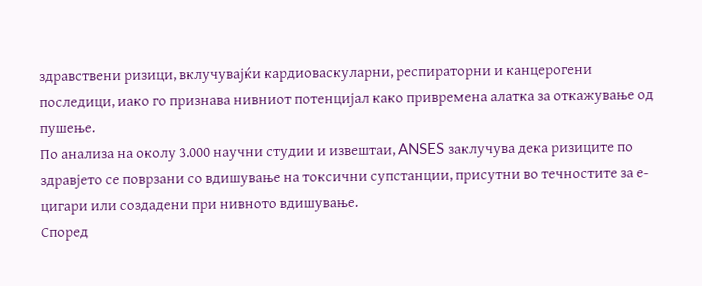здравствени ризици, вклучувајќи кардиоваскуларни, респираторни и канцерогени последици, иако го признава нивниот потенцијал како привремена алатка за откажување од пушење.
По анализа на околу 3.000 научни студии и извештаи, ANSES заклучува дека ризиците по здравјето се поврзани со вдишување на токсични супстанции, присутни во течностите за е-цигари или создадени при нивното вдишување.
Според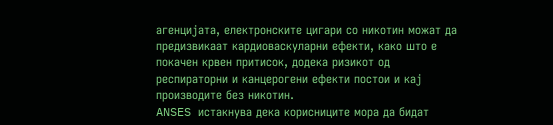агенцијата, електронските цигари со никотин можат да предизвикаат кардиоваскуларни ефекти, како што е покачен крвен притисок, додека ризикот од респираторни и канцерогени ефекти постои и кај производите без никотин.
ANSES истакнува дека корисниците мора да бидат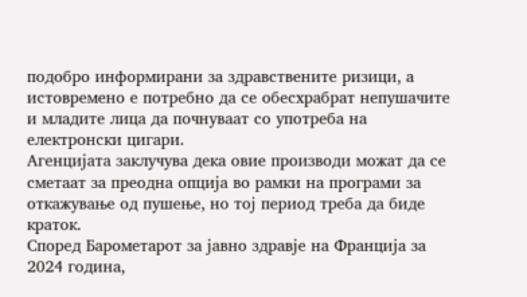подобро информирани за здравствените ризици, а истовремено е потребно да се обесхрабрат непушачите и младите лица да почнуваат со употреба на електронски цигари.
Агенцијата заклучува дека овие производи можат да се сметаат за преодна опција во рамки на програми за откажување од пушење, но тој период треба да биде краток.
Според Барометарот за јавно здравје на Франција за 2024 година,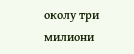околу три милиони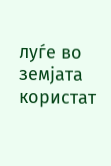луѓе во земјата користат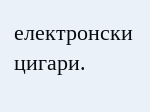електронски цигари.